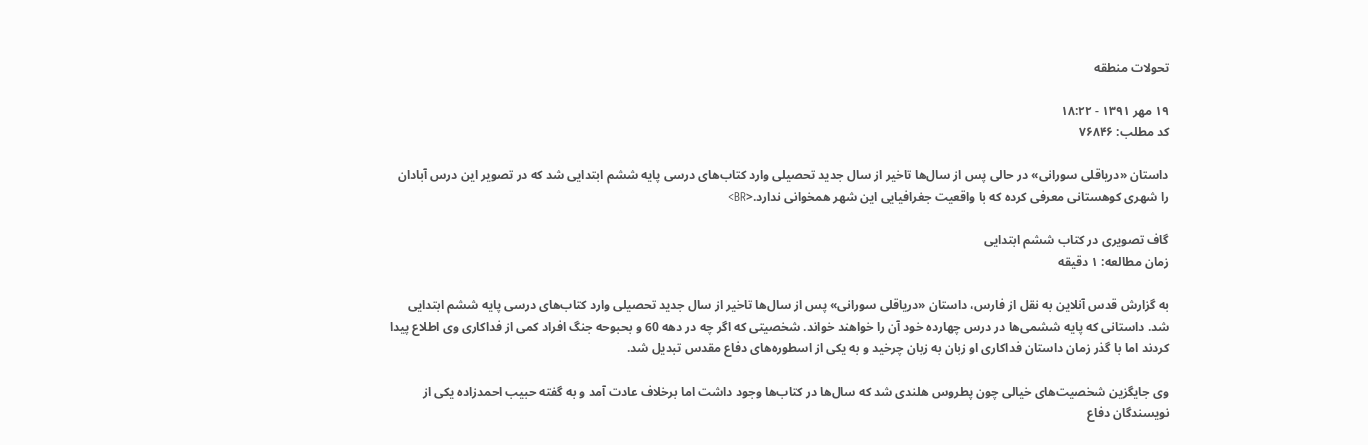تحولات منطقه

۱۹ مهر ۱۳۹۱ - ۱۸:۲۲
کد مطلب: ۷۶۸۴۶

داستان «دریاقلی سورانی» در حالی پس از سال‌ها تاخیر از سال جدید تحصیلی وارد کتاب‌های درسی پایه ششم ابتدایی شد که در تصویر این درس آبادان را شهری کوهستانی معرفی کرده که با واقعیت جغرافیایی این شهر همخوانی ندارد.<BR>

گاف تصویری در کتاب ششم ابتدایی
زمان مطالعه: ۱ دقیقه

به گزارش قدس آنلاین به نقل از فارس، داستان «دریاقلی سورانی» پس از سال‌ها تاخیر از سال جدید تحصیلی وارد کتاب‌های درسی پایه ششم ابتدایی شد. داستانی که پایه ششمی‌ها در درس چهارده خود آن را خواهند خواند. شخصیتی که اگر چه در دهه 60 و بحبوحه جنگ افراد کمی از فداکاری وی اطلاع پیدا کردند اما با گذر زمان داستان فداکاری او زبان به زبان چرخید و به یکی از اسطوره‌های دفاع مقدس تبدیل شد.

وی جایگزین شخصیت‌های خیالی چون پطروس هلندی شد که سال‌ها در کتاب‌ها وجود داشت اما برخلاف عادت آمد و به گفته حبیب احمدزاده یکی از نویسندگان دفاع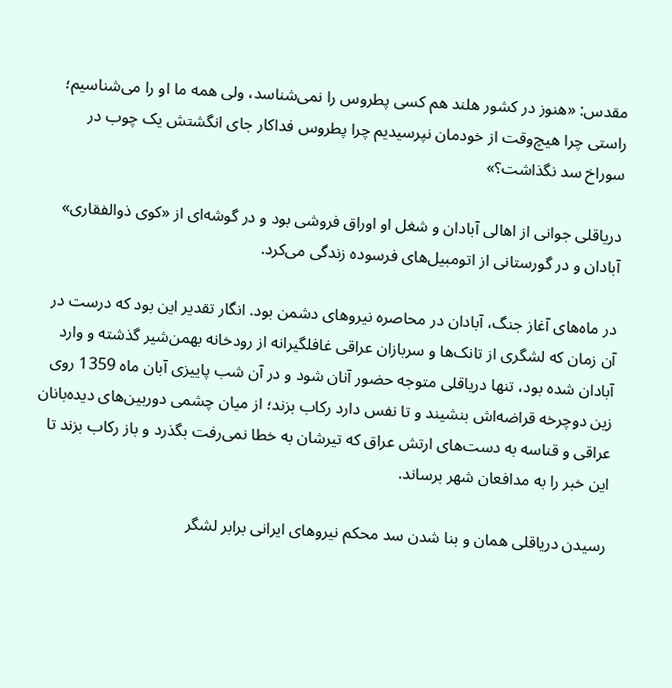مقدس: «هنوز در کشور هلند هم کسی پطروس را نمی‌شناسد، ولی همه ما او را می‌شناسیم؛ راستی چرا هیچ‌وقت از خودمان نپرسیدیم چرا پطروس فداکار جای انگشتش یک چوب در سوراخ سد نگذاشت؟»

دریاقلی جوانی از اهالی آبادان و شغل او اوراق ‌فروشی بود و در گوشه‌ای از «کوی ذوالفقاری» آبادان و در گورستانی از اتومبیل‌های فرسوده زندگی می‌کرد.

در ماه‌های آغاز جنگ، آبادان در محاصره نیروهای دشمن بود. انگار تقدیر این بود که درست در آن زمان که لشگری از تانک‌ها و سربازان عراقی غافلگیرانه از رودخانه بهمن‌شیر گذشته و وارد آبادان شده بود، تنها دریاقلی متوجه حضور آنان شود و در آن شب پاییزی آبان ماه 1359 روی زین دوچرخه قراضه‌اش بنشیند و تا نفس دارد رکاب بزند؛ از میان چشمی دوربین‌های دیده‌بانان عراقی و قناسه به دست‌های ارتش عراق که تیرشان به خطا نمی‌رفت بگذرد و باز رکاب بزند تا این خبر را به مدافعان شهر برساند.

رسیدن دریاقلی همان و بنا شدن سد محکم نیروهای ایرانی برابر لشگر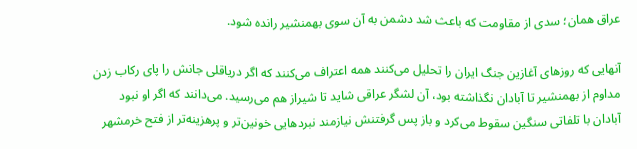عراق همان؛ سدی از مقاومت که باعث شد دشمن به آن سوی بهمنشیر رانده شود.

آنهایی که روزهای آغازین جنگ ایران را تحلیل می‌کنند همه اعتراف می‌کنند که اگر دریاقلی جانش را پای رکاب زدن مداوم از بهمنشیر تا آبادان نگذاشته بود، آن لشگر عراقی شاید تا شیراز هم می‌رسید. می‌دانند که اگر او نبود آبادان با تلفاتی سنگین سقوط می‌کرد و باز پس گرفتنش نیازمند نبردهایی خونین‌تر و پرهزینه‌تر از فتح خرمشهر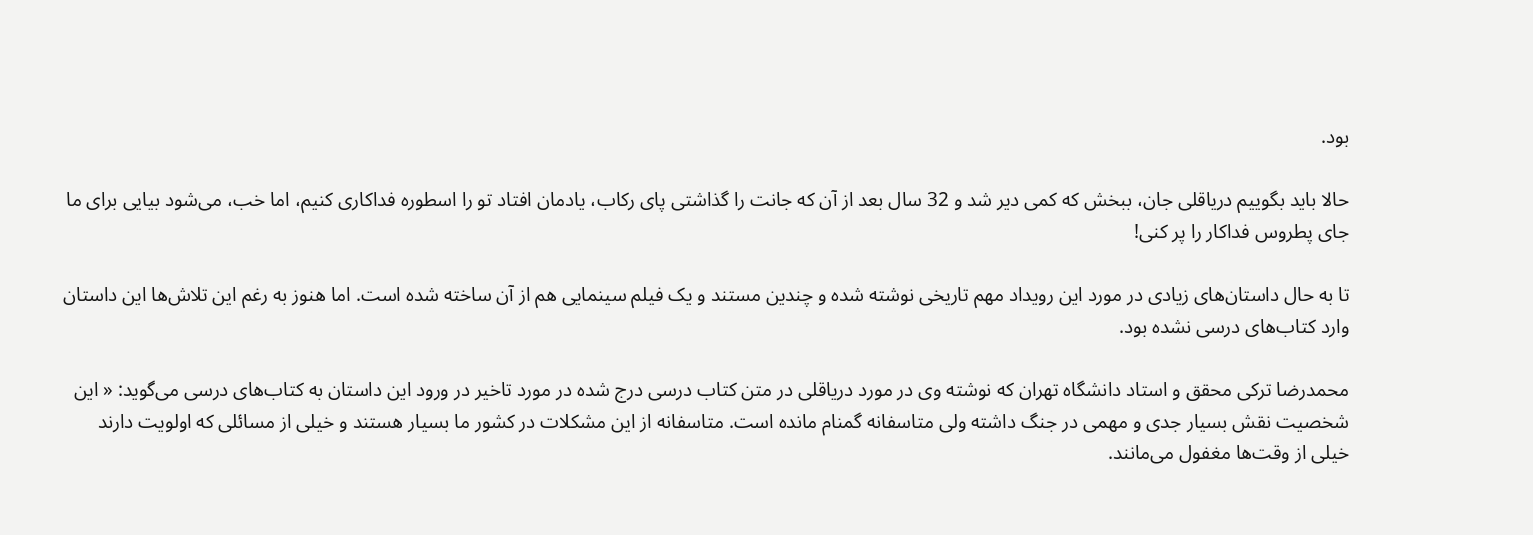بود.

حالا باید بگوییم دریاقلی جان، ببخش که کمی دیر شد و 32 سال بعد از آن که جانت را گذاشتی پای رکاب، یادمان افتاد تو را اسطوره فداکاری کنیم، اما خب، می‌شود بیایی برای ما جای پطروس فداکار را پر کنی!

تا به حال داستان‌های زیادی در مورد این رویداد مهم تاریخی نوشته شده و چندین مستند و یک فیلم سینمایی هم از آن ساخته شده است. اما هنوز به رغم این تلاش‌ها این داستان وارد کتاب‌های درسی نشده بود.

محمدرضا ترکی محقق و استاد دانشگاه تهران که نوشته وی در مورد دریاقلی در متن کتاب درسی درج شده در مورد تاخیر در ورود این داستان به کتاب‌های درسی می‌گوید: « این شخصیت نقش بسیار جدی و مهمی در جنگ داشته ولی متاسفانه گمنام مانده است. متاسفانه از این مشکلات در کشور ما بسیار هستند و خیلی از مسائلی که اولویت دارند خیلی از وقت‌ها مغفول می‌مانند.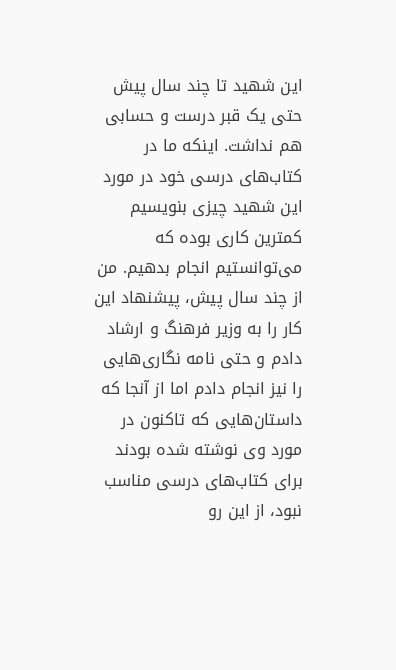این شهید تا چند سال پیش حتی یک قبر درست و حسابی هم نداشت. اینکه ما در کتاب‌های درسی خود در مورد این شهید چیزی بنویسیم کمترین کاری بوده که می‌توانستیم انجام بدهیم. من از چند سال پیش، پیشنهاد این کار را به وزیر فرهنگ و ارشاد دادم و حتی نامه‌ نگاری‌هایی را نیز انجام دادم اما از آنجا که داستان‌هایی که تاکنون در مورد وی نوشته شده بودند برای کتاب‌های درسی مناسب نبود، از این رو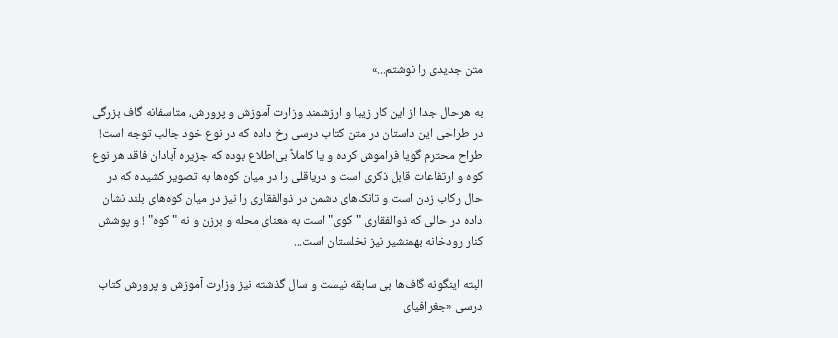متن جدیدی را نوشتم...»

به هرحال جدا از این کار زیبا و ارزشمند وزارت آموزش و پرورش، متاسفانه گاف بزرگی در طراحی این داستان در متن کتاب درسی رخ داده که در نوع خود جالب توجه است! طراح محترم گویا فراموش کرده و یا کاملاً بی‌اطلاع بوده که جزیره آبادان فاقد هر نوع کوه و ارتفاعات قابل ذکری است و دریاقلی را در میان کوه‌ها به تصویر کشیده که در حال رکاب زدن است و تانک‌های دشمن در ذوالفقاری را نیز در میان کوه‌های بلند نشان داده در حالی که ذوالفقاری "کوی" است به معنای محله و برزن و نه "کوه" ! و پوشش کنار رودخانه بهمنشیر نیز نخلستان است...

البته اینگونه گاف‌ها بی سابقه نیست و سال گذشته نیز وزارت آموزش و پرورش کتاب درسی «جغرافیای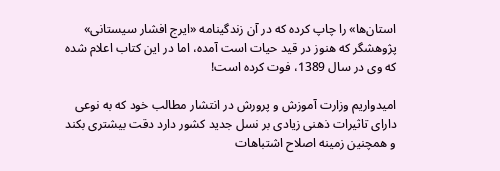استان‌ها» را چاپ کرده که در آن زندگینامه «ایرج افشار سیستانی» پژوهشگر که هنوز در قید حیات است آمده، اما در این کتاب اعلام شده که وی در سال 1389، فوت کرده است!

امیدواریم وزارت آموزش و پرورش در انتشار مطالب خود که به نوعی دارای تاثیرات ذهنی زیادی بر نسل جدید کشور دارد دقت بیشتری بکند و همچنین زمینه اصلاح اشتباهات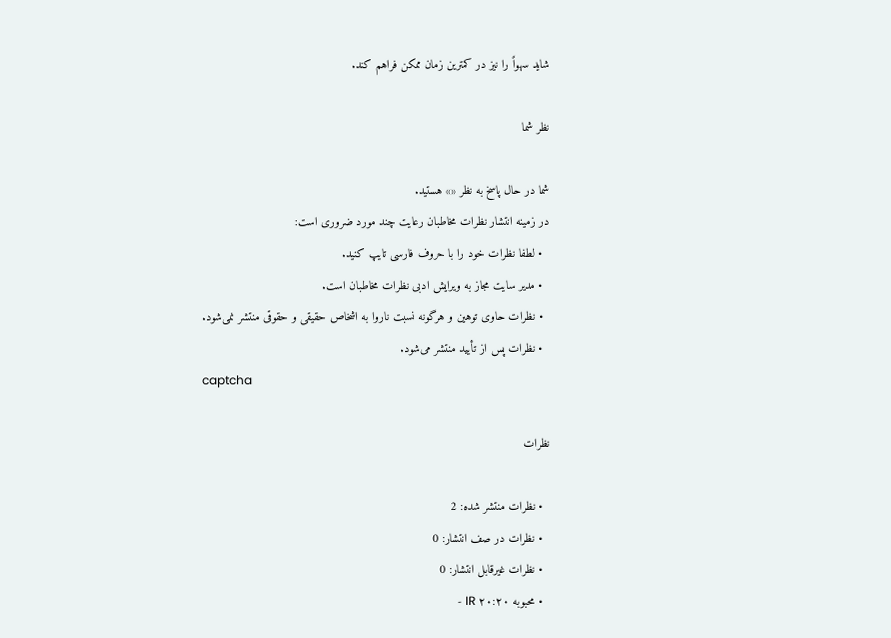شاید سهواً را نیز در کمترین زمان ممکن فراهم کند.

نظر شما

شما در حال پاسخ به نظر «» هستید.
در زمینه انتشار نظرات مخاطبان رعایت چند مورد ضروری است:
  • لطفا نظرات خود را با حروف فارسی تایپ کنید.
  • مدیر سایت مجاز به ویرایش ادبی نظرات مخاطبان است.
  • نظرات حاوی توهین و هرگونه نسبت ناروا به اشخاص حقیقی و حقوقی منتشر نمی‌شود.
  • نظرات پس از تأیید منتشر می‌شود.
captcha

نظرات

  • نظرات منتشر شده: 2
  • نظرات در صف انتشار: 0
  • نظرات غیرقابل انتشار: 0
  • محبوبه IR ۲۰:۲۰ -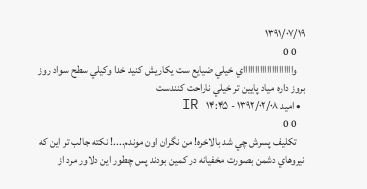۱۳۹۱/۰۷/۱۹
    0 0
    واااااااااااااااااااااي خيلي ضيايع ست يکاريش کنيد خدا وکيلي سطح سواد روز بروز داره مياد پايين تر خيلي ناراحت کنندست
  • اميد IR ۱۴:۴۵ - ۱۳۹۲/۰۲/۰۸
    0 0
    تکليف پسرش چي شد بالاخره! من نگران اون موندم....! نکته جالب تر اين که نيروهاي دشمن بصورت مخفيانه در کمين بودند پس چطور اين دلاور مرد از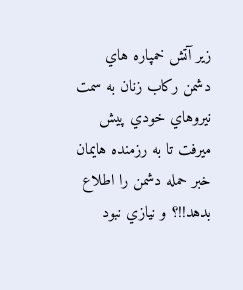زير آتش خمپاره هاي دشمن رکاب زنان به سمت نيروهاي خودي پيش ميرفت تا به رزمنده هايمان خبر حمله دشمن را اطلاع بدهد!!؟ و نيازي نبود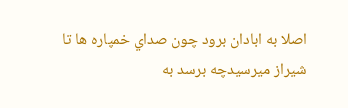اصلا به ابادان برود چون صداي خمپاره ها تا شيراز ميرسيدچه برسد به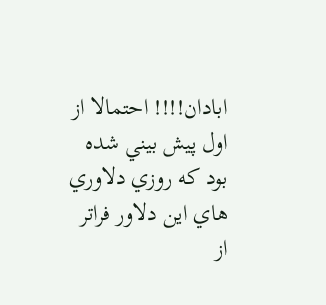ابادان!!!! احتمالا از اول پيش بيني شده بود که روزي دلاوري هاي اين دلاور فراتر از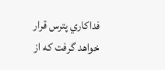فداکاري پترس قرار خواهد گرفت که از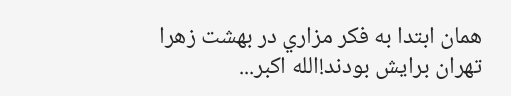همان ابتدا به فکر مزاري در بهشت زهرا تهران برايش بودند!الله اکبر...